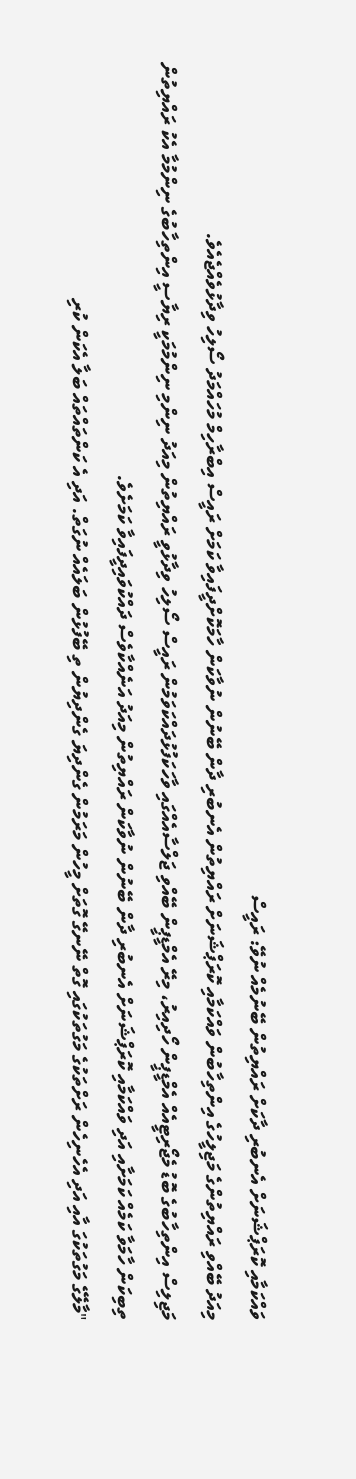ވައްކަމާއި ކޮރަޕްޝަނަށް އެނބުރި ދާކަށް ރައްޔިތުން ބޭނުމެއް ނުވޭ: ރައީސް
މިއަދު ބޭއްވި ރައްޔިތުންގެ މަޖިލީހުގެ އިންތިހާބުން ވައްކަމާއި ކޮރަޕްޝަނަށް ރައްޔިތުން އެނބުރި ދާން ބޭނުން ނުވާކަން ހާމަކޮށްދީފައިވާ ކަމަށް ރައީސް އިބްރާހިމް މުހައްމަދު ސޯލިހު ވިދާޅުވެއްޖެއެވެ.
މަޖިލިސް އިންތިހާބުގެ ބޮޑު މެޖޯރިޓީއެއް އެމްޑީޕީން ހޯދިއިރު، މިރޭ އެމްޑީޕީން ބޭއްވި ޖަލްސާއެއްގައި ވާހަކަފުޅުދައްކަވަމުން ރައީސް ސޯލިހު ވިދާޅުވީ ރައްޔިތުން މިއަދު ނިންމި ނިންމުމަކީ ރިޔާސީ އިންތިހާބުގެ ނިންމުމާ އެކު ރައްޔިތުން ތިބިކަން ހާމަވާ ކަމެއް ކަމަށާއި އަދި ވައްކަމާއި ކޮރަޕްޝަނަށް އެނބުރި ދާން ބޭނުން ނުވާކަން ރައްޔިތުން މިއަދު އަނެއްކާވެސް ދައްކުވައިދީފައިވާ ކަމަށެވެ.
"މާލޭގެ މަގުތަކުގަ އާއި އަދި އެހެނިހެން ރަށްތަކުގެ މަގުތަކުގައި ގޮތް ނޭނގޭ ގޮތަށް މީހުން މަރަމުން ގެންދިޔަ ގެންދިޔުން ތި ބޭފުޅުން ބަލައެއް ނުގަތް. އަދި އެ ކަންތައްތައް ބަލާ އެކަން ކުރި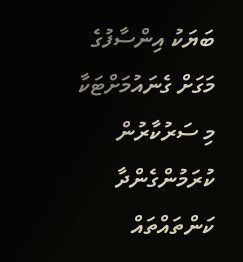ބަޔަކު އިންސާފުގެ މަގަށް ގެނައުމަށްޓަކާ މި ސަރުކާރުން ކުރަމުންގެންދާ ކަންތައްތައް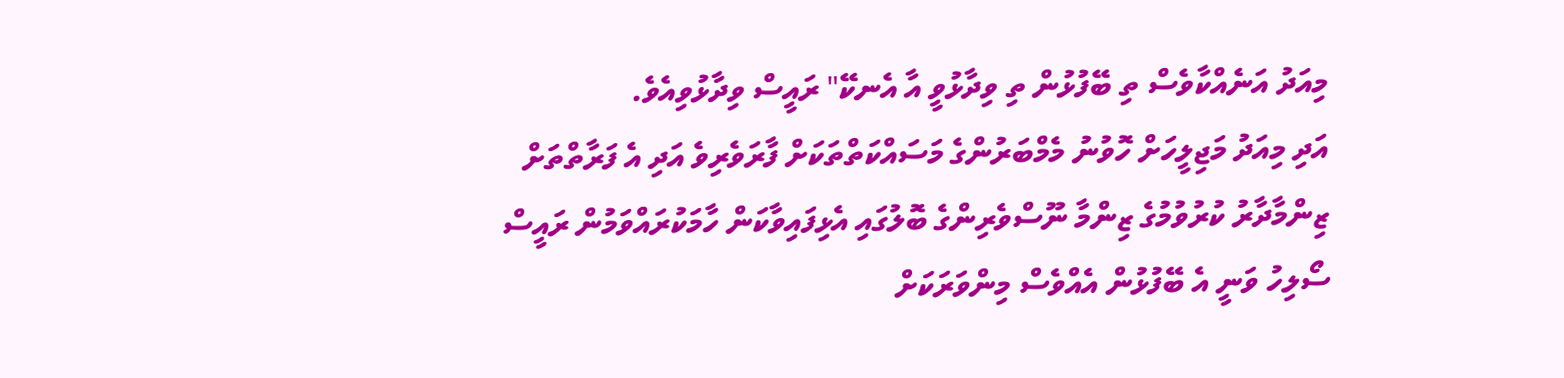މިއަދު އަނެއްކާވެސް ތި ބޭފުޅުން ތި ވިދާޅުވީ އާ އެނކޭ" ރައީސް ވިދާޅުވިއެވެ.
އަދި މިއަދު މަޖިލީހަށް ހޮވުނު މެމްބަރުންގެ މަސައްކަތްތަކަށް ފާރަވެރިވެ އަދި އެ ފަރާތްތަށް ޒިންމާދާރު ކުރުވުމުގެ ޒިންމާ ނޫސްވެރިންގެ ބޮލުގައި އެޅިފައިވާކަން ހާމަކުރައްވަމުން ރައީސް ސޯލިހު ވަނީ އެ ބޭފުޅުން އެއްވެސް މިންވަރަކަށް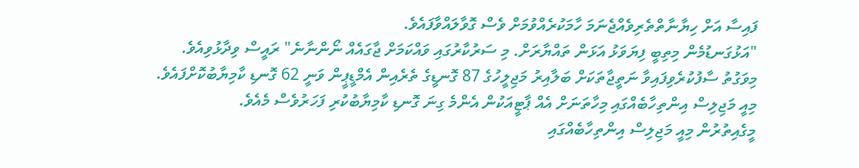ފައިސާ އަށް ހިޔާނާތްތެރިވެއްޖެނަމަ ހާމަކުރެއްވުމަށް ވެސް ގޮވާލައްވާފައެވެ.
"އަޅުގަނޑުމެން މިތިބީ ފިޔަވަޅު އަޅަން ތައްޔާރަށް. މި ސަރުކާރުގައި ވައްކަމަށް ޖާގައެއް ނޯންނާނެ" ރައީސް ވިދާޅުވިއެވެ.
މިވަގުތު ސާފުކުރެވިފައިވާ ނަތީޖާތަކަށް ބަލާއިރު މަޖިލީހުގެ 87 ގޮނޑީގެ ތެރެއިން އެމްޑީޕީން ވަނީ 62 ގޮނޑި ކާމިޔާބުކޮށްފައެވެ. މިއީ މަޖިލިސް އިންތިހާބެއްގައި މިހާތަނަށް އެއް ޕާޓީއަކުން އެންމެ ގިނަ ގޮނޑި ކާމިޔާބުކުރި ފަހަރުވެސް މެއެވެ.
މީގެއިތުރުން މިއީ މަޖިލިސް އިންތިހާބެއްގައި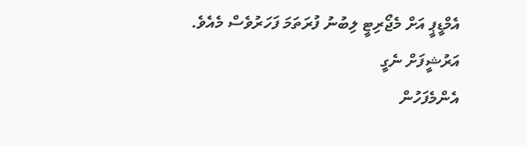އެމްޑީޕީ އަށް މެޖޯރިޓީ ލިބުނު ފުރަތަމަ ފަހަރުވެސް މެއެވެ.
އަރުޝީފަށް ނެގީ
އެންމެފަހުން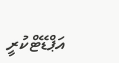އަޕްޑޭޓްކުރީ